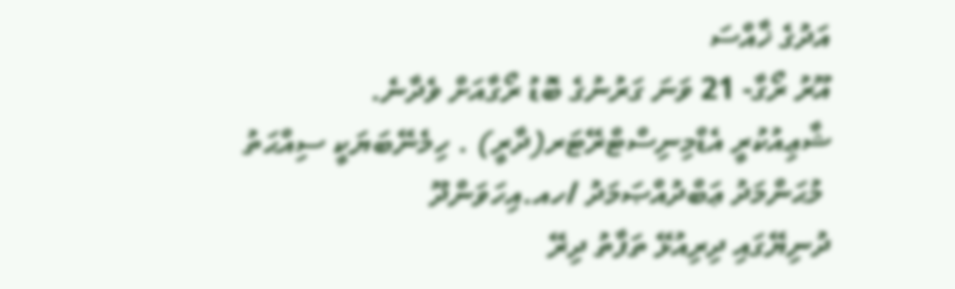އަދުގެ ޚާއްސަ
އޫރު ރޯގާ- 21 ވަނަ ގަރުނުގެ ބޮޑު ރޯގާއަށް ވެދާނެ.
ޝާޢިއުކުރީ އެޑްމިނިސްޓްރޭޓަރ(ދާރީ) . ހިމެނޭބަޔަކީ ސިއްޙަތު
 މުޙަންމަދު ޢަބްދުއްޞަމަދު /ހއ.އިހަވަންދޫ
ދުނިޔޭގައި ދިރިއުޅޭ ތަފާތު ދިރޭ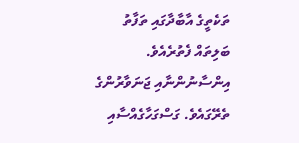ތަކެތީގެ އާބާދާގައި ތަފާތު ބަލިތައް ފެތުރެއެވެ. އިންސާނުންނާއި ޖަނަވާރުންގެ ތެރޭގައެވެ. ގަސްގަހާގެއްސާއި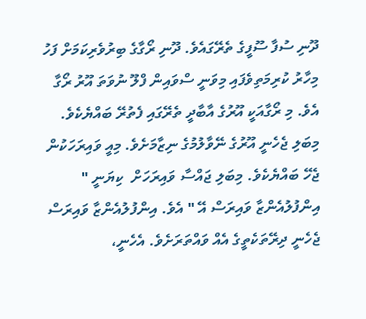ދޫނި ސުފާ ސޫފީގެ ތެރޭގައެވެ. ދޫނި ރޯގާގެ ބިރުވެރިކަމަށް ފަހު މިހާރު ކުރިމަތިވެފައި މިވަނީ ސްވައިން ފްލޫ ނުވަތަ އޫރު ރޯގާ އެވެ. މި ރޯގާއަކީ އޫރުގެ އާބާދީ ތެރޭގައި ފެތުރޭ ބައްޔެކެވެ. މިބަލި ޖެހެނީ އޫރުގެ ނޭވާލުމުގެ ނިޒާމަށެވެ. މިއީ ވައިރަހަކުން ޖެހޭ ބައްޔެކެވެ. މިބަލި ޖައްސާ ވައިރަހަށް  ކިޔަނީ " އިންފުލުއެންޒާ ވައިރަސް އޭ " އެވެ. އިންފުލުއެންޒާ ވައިރަސް ޖެހެނީ ދިރޭތަކެތީގެ އެއް ވައްތަރަށެވެ. އެހެނީ،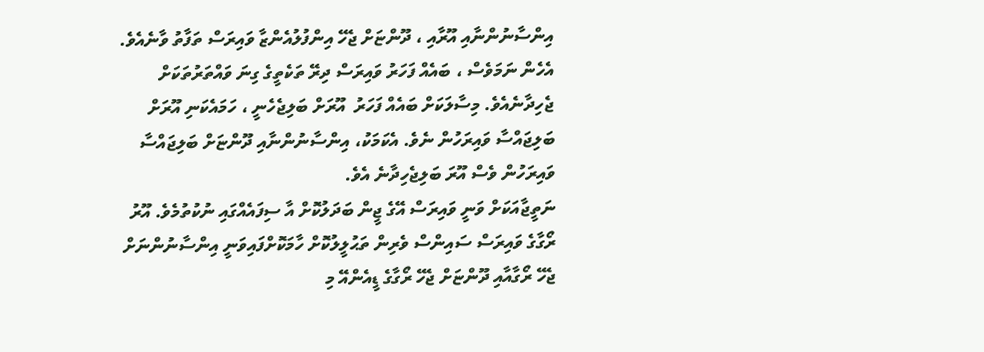އިންސާނުންނާއި އޫރާއި ، ދޫންޏަށް ޖެހޭ އިންފުލުއެންޒާ ވައިރަސް ތަފާތު ވާނެއެވެ. އެހެން ނަމަވެސް ، ބައެއް ފަހަރު ވައިރަސް ދިރޭ ތަކެތީގެ ގިނަ ވައްތަރުތަކަށް ޖެހިދާނެއެވެ. މިސާލަކަށް ބައެއް ފަހަރު  އޫރަށް ބަލިޖެހެނީ ، ހަމައެކަނި އޫރަށް ބަލިޖައްސާ ވައިރަހުން ނެވެ. އެކަމަކު، އިންސާނުންނާއި ދޫންޏަށް ބަލިޖައްސާ ވައިރަހުން ވެސް އޫރަ ބަލިޖެހިދާނެ އެވެ.
ނަތީޖާއަކަށް ވަނީ ވައިރަސް އޭގެ ޖީން ބަދަލުކޮށް އާ ސިފައެއްގައި ނުކުތުމެވެ. އޫރު ރޯގާގެ ވައިރަސް ސައިންސް ވެރިން ތަޙުލީލުކޮށް ހާމަކޮށްފައިވަނީ އިންސާނުންނަށް ޖެހޭ ރޯގާއާއި ދޫންޏަށް ޖެހޭ ރޯގާގެ ޑީއެންއޭ މި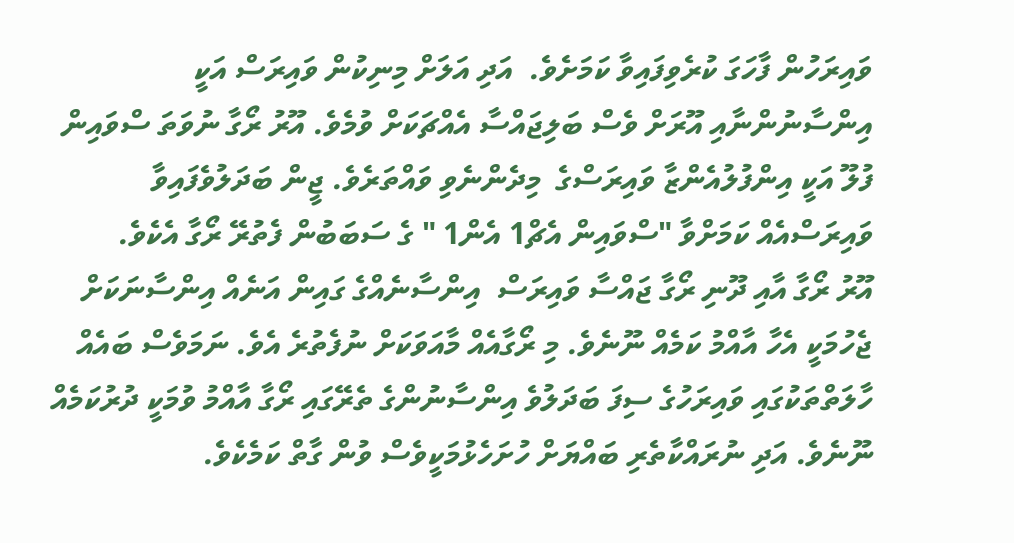ވައިރަހުން ފާހަގަ ކުރެވިފައިވާ ކަމަށެވެ.  އަދި އަލަށް މިނިކުން ވައިރަސް އަކީ އިންސާނުންނާއި އޫރަށް ވެސް ބަލިޖައްސާ އެއްޗަކަށް ވުމެވެ. އޫރު ރޯގާ ނުވަތަ ސްވައިން ފުލޫ އަކީ އިންފުލުއެންޒާ ވައިރަސްގެ  މިދެންނެވި ވައްތަރެވެ. ޖީން ބަދަލުވެފައިވާ ވައިރަސްއެއް ކަމަށްވާ "ސްވައިން އެޗް1 އެން1 " ގެ ސަބަބުން ފެތުރޭ ރޯގާ އެކެވެ.
އޫރު ރޯގާ އާއި ދޫނި ރޯގާ ޖައްސާ ވައިރަސް  އިންސާނެއްގެ ގައިން އަނެއް އިންސާނަކަށް ޖެހުމަކީ އެހާ އާއްމު ކަމެއް ނޫނެވެ. މި ރޯގާއެއް މާއަވަކަށް ނުފެތުރެ އެވެ. ނަމަވެސް ބައެއް ހާލަތްތަކުގައި ވައިރަހުގެ ސިފަ ބަދަލުވެ އިންސާނުންގެ ތެރޭގައި ރޯގާ އާއްމު ވުމަކީ ދުރުކަމެއް ނޫނެވެ. އަދި ނުރައްކާތެރި ބައްޔަށް ހުށަހެޅުމަކީވެސް ވުން ގާތް ކަމެކެވެ.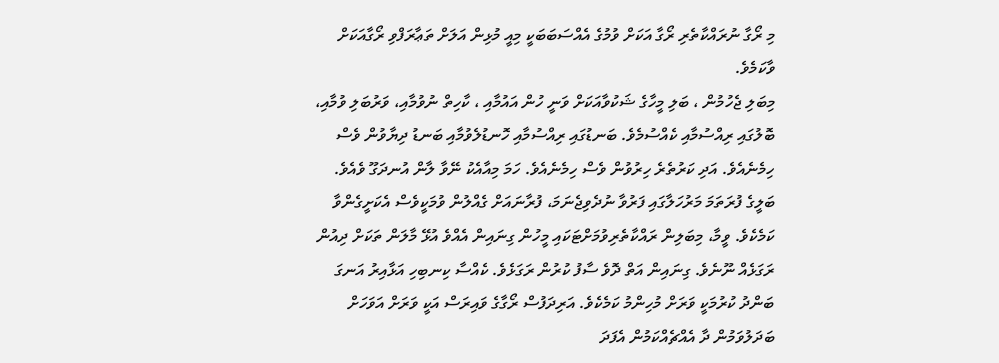މި ރޯގާ ނުރައްކާތެރި ރޯގާ އަކަށް ވުމުގެ އެއްސަބަބަކީ މިއީ މުޅިން އަލަށް ތަޢާރަފްވި ރޯގާއަކަށް ވާކަމެވެ.
މިބަލި ޖެހުމުން ، ބަލި މީހާގެ ޝަކުވާއަކަށް ވަނީ ހުން އައުމާއި ، ކާހިތް ނުވުމާއި، ވަރުބަލި ވުމާއި، ބޮލުގައި ރިއްސުމާއި ކެއްސުމެވެ. ބަނޑުގައި ރިއްސުމާއި ހޮނޑުލެވުމާއި ބަނޑު ދިޔާވުން ވެސް ހިމެނެއެވެ. އަދި ކަރުތެރެ ހިރުވުން ވެސް ހިމެނެއެވެ. ހަމަ މިއާއެކު ނޭވާ ލާން އުނދަގޫ ވެއެވެ. ބަލީގެ ފުރަތަމަ މަރުހަލާގައި ފަރުވާ ނުދެވިޖެނަމަ، ފުރާނައަށް ގެއްލުން ވުމަކީވެސް އެކަށީގެންވާ ކަމެކެވެ. ވީމާ، މިބަލިން ރައްކާތެރިވުމަށްޓަކައި މީހުން ގިނައިން އެއްވެ އުޅޭ މާލަން ތަކަށް ދިއުން ރަގަޅެއް ނޫނެވެ. ގިނައިން އަތް ދޮވެ ސާފު ކުރުން ރަގަޅެވެ. ކެއްސާ ކިނބިހި އަޅާއިރު އަނގަ ބަންދު ކުރުމަކީ ވަރަށް މުހިންމު ކަމެކެވެ. އަރިދަފުސް ރޯގާގެ ވައިރަސް އަކީ ވަރަށް އަވަހަށް ބަދަލުވަމުން ދާ އެއްޗެއްކަމުން އެފަދަ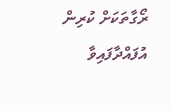ރޯގާތަކަށް ކުރިން އުފައްދާފައިވާ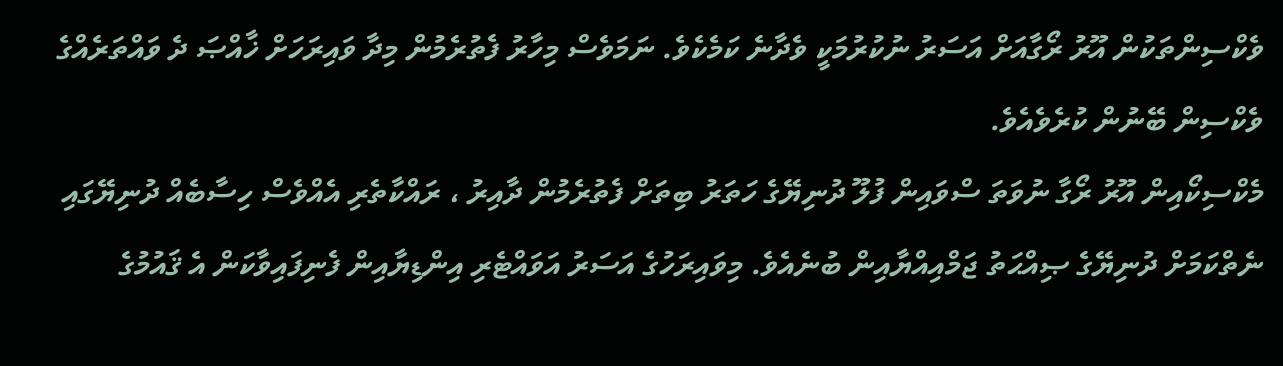ވެކްސިންތަކުން އޫރު ރޯގާއަށް އަސަރު ނުކުރުމަކީ ވެދާނެ ކަމެކެވެ. ނަމަވެސް މިހާރު ފެތުރެމުން މިދާ ވައިރަހަށް ޚާއްޞަ ދެ ވައްތަރެއްގެ ވެކްސިން ބޭނުން ކުރެވެއެވެ.
މެކްސިކޯއިން އޫރު ރޯގާ ނުވަތަ ސްވައިން ފުލޫ ދުނިޔޭގެ ހަތަރު ބިތަށް ފެތުރެމުން ދާއިރު ، ރައްކާތެރި އެއްވެސް ހިސާބެއް ދުނިޔޭގައި ނެތްކަމަށް ދުނިޔޭގެ ޞިއްޙަތު ޖަމްއިއްޔާއިން ބުނެއެވެ. މިވައިރަހުގެ އަސަރު އަވައްޓެރި އިންޑިޔާއިން ފެނިފައިވާކަން އެ ޤައުމުގެ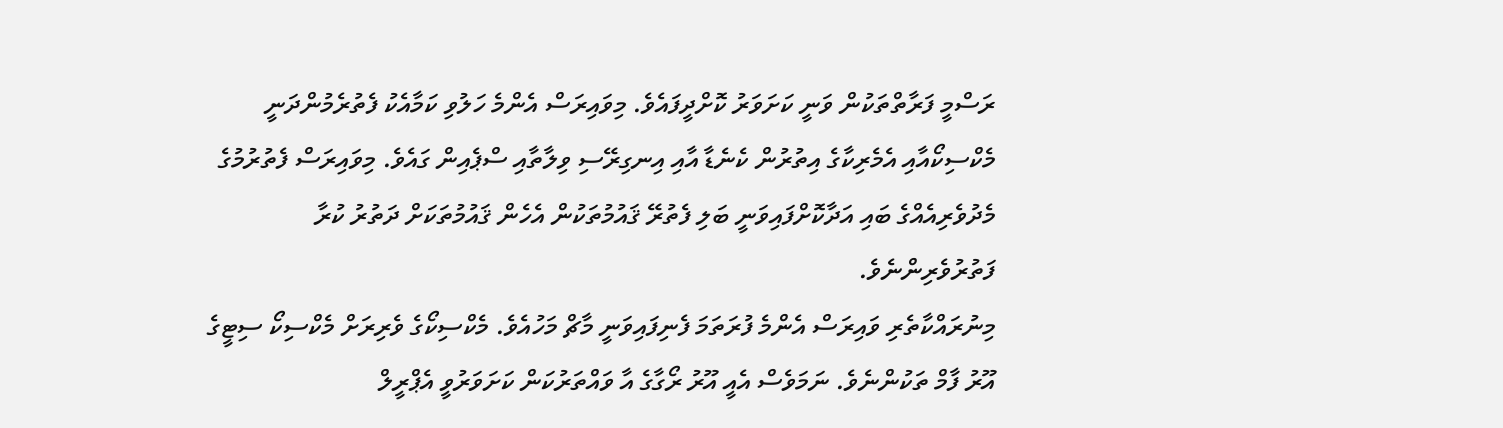ރަސްމީ ފަރާތްތަކުން ވަނީ ކަށަވަރު ކޮށްދީފައެވެ. މިވައިރަސް އެންމެ ހަލުވި ކަމާއެކު ފެތުރެމުންދަނީ މެކްސިކޯއާއި އެމެރިކާގެ އިތުރުން ކެނެޑާ އާއި އިނގިރޭސި ވިލާތާއި ސްޕެއިން ގައެވެ. މިވައިރަސް ފެތުރުމުގެ މެދުވެރިއެއްގެ ބައި އަދާކޮށްފައިވަނީ ބަލި ފެތުރޭ ޤައުމުތަކުން އެހެން ޤައުމުތަކަށް ދަތުރު ކުރާ ފަތުރުވެރިންނެވެ.
މިނުރައްކާތެރި ވައިރަސް އެންމެ ފުރަތަމަ ފެނިފައިވަނީ މާޗް މަހުއެވެ. މެކްސިކޯގެ ވެރިރަށް މެކްސިކޯ ސިޓީގެ އޫރު ފާމް ތަކުންނެވެ. ނަމަވެސް އެއީ އޫރު ރޯގާގެ އާ ވައްތަރުކަން ކަށަވަރުވީ އެޕްރީލް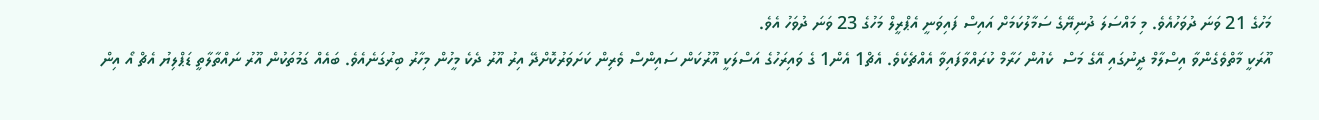މަހުގެ 21 ވަނަ ދުވަހުއެވެ. މި މައްސަލަ ދުނިޔޭގެ ސަމާލުކަމަށް އައިސް ފައިވަނީ އެޕްރީލް މަހުގެ 23 ވަނަ ދުވަހު އެވެ.
އޫރަކީ މާތްވެގެންވާ އިސްލާމް ދީނުގައި އޭގެ މަސް  ކެއުން ހަރާމް ކުރައްވާފައިވާ އެއްޗެކެވެ. އެޗް1 އެން1 ގެ ވައިރަހުގެ އަސްލަކީ އޫރުކަން ސައިންސް ވެރިން ކަށަވަރުކޮށްދޭ އިރު އޫރު ދެކެ މީހުން މިހާރު ބިރުގަނެއެވެ. ބައެއް ގަމުތަކުން އޫރު ނައްތާލާތީ ޑަޕްލިޔު އެޗް އޯ އިން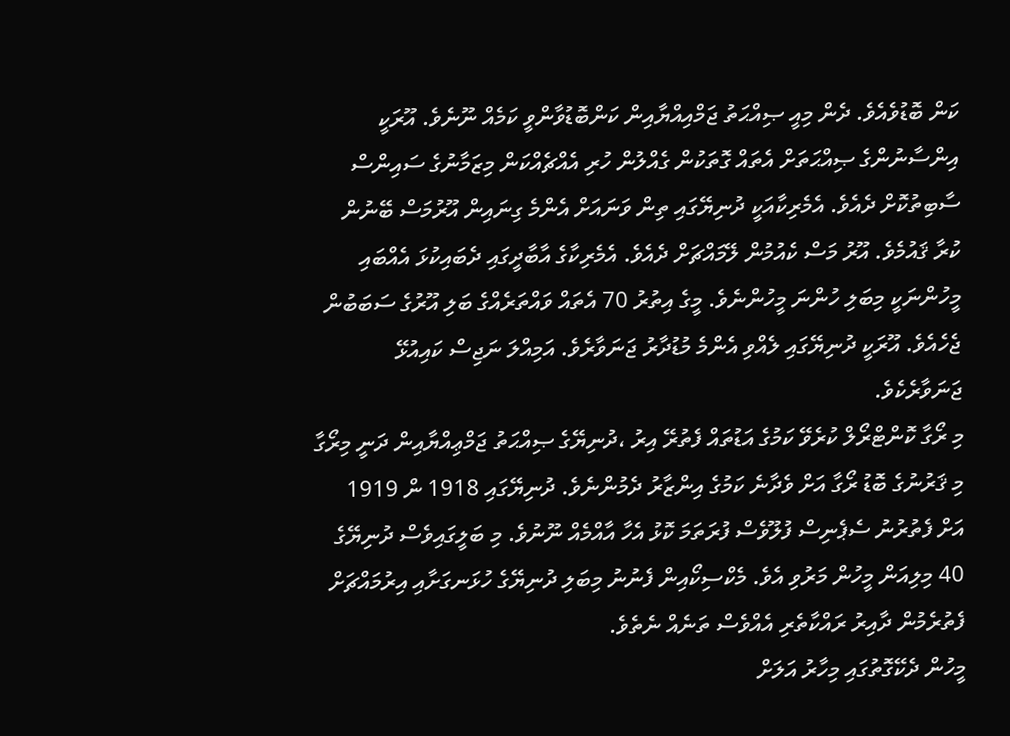ކަން ބޮޑުވެއެވެ. ދެން މިއީ ޞިއްޙަތު ޖަމްއިއްޔާއިން ކަންބޮޑުވާންވީ ކަމެއް ނޫނެވެ. އޫރަކީ އިންސާނުންގެ ޞިއްޙަތަށް އެތައް ގޮތަކުން ގެއްލުން ހުރި އެއްޗެއްކަން މިޒަމާނުގެ ސައިންސް ސާބިތުކޮށް ދެއެވެ. އެމެރިކާއަކީ ދުނިޔޭގައި ތިން ވަނައަށް އެންމެ ގިނައިން އޫރުމަސް ބޭނުން ކުރާ ޤައުމެވެ. އޫރު މަސް ކެއުމުން ލޭމައްޗަށް ދެއެވެ. އެމެރިކާގެ އާބާދީގައި ދެބައިކުޅަ އެއްބައި މީހުންނަކީ މިބަލި ހުންނަ މީހުންނެވެ. މީގެ އިތުރު 70 އެތައް ވައްތަރެއްގެ ބަލި އޫރުގެ ސަބަބުން ޖެހެއެވެ. އޫރަކީ ދުނިޔޭގައި ލެއްވި އެންމެ މުޑުދާރު ޖަނަވާރެވެ. އަމިއްލަ ނަޖިސް ކައިއުޅޭ ޖަނަވާރެކެވެ.
މި ރޯގާ ކޮންޓްރޯލް ކުރެވޭ ކަމުގެ އަޑުތައް ފެތުރޭ އިރު ،ދުނިޔޭގެ ޞިއްޙަތު ޖަމްޢިއްޔާއިން ދަނީ މިރޯގާ މި ޤަރުނުގެ ބޮޑު ރޯގާ އަށް ވެދާނެ ކަމުގެ އިންޒާރު ދެމުންނެވެ. ދުނިޔޭގައި 1918 ން 1919 އަށް ފެތުރުނު ސެޕެނިސް ފުލޫވެސް ފުރަތަމަ ކޮޅު އެހާ އާއްމެއް ނޫނުވެ. މި ބަލީގައިވެސް ދުނިޔޭގެ 40 މިލިއަން މީހުން މަރުވި އެވެ. މެކްސިކޯއިން ފެނުނު މިބަލި ދުނިޔޭގެ ހުޅަނގަށާއި އިރުމައްޗަށް ފެތުރެމުން ދާއިރު ރައްކާތެރި އެއްވެސް ތަނެއް ނެތެވެ.
މީހުން ދެކޭގޮތުގައި މިހާރު އަލަށް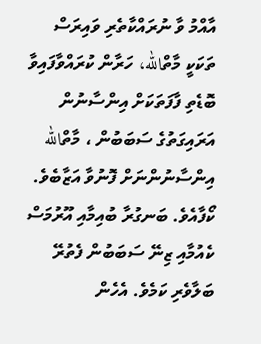އާއްމު ވާ ނުރައްކާތެރި ވައިރަސް ތަކަކީ މާތްالله، ހަރާން ކުރައްވާފައިވާ ބޮޑެތި ފާފަތަކަށް އިންސާނުން އަރައިގަތުގެ ސަބަބުން ، މާތްالله އިންސާނުންނަށް ފޮނުވާ އަޒާބެވެ. ކޯފާއެވެ. ބަނގުރާ ބުއިމާއި އޫރުމަސް ކެއުމާއި ޒިނޭ ސަބަބުން ފެތުރޭ ބަލާވެރި ކަމެވެ. އެހެން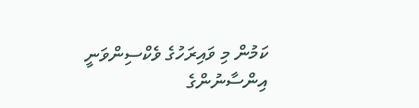ކަމުން މި ވައިރަހުގެ ވެކްސިންވަނީ އިންސާނުންގެ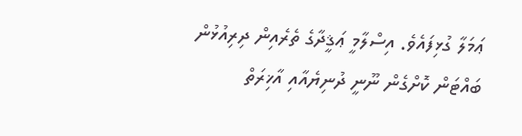ޢަމަލާ ގުޅިފައެވެ. އިސްލާމީ ޢަޤީދާގެ ތެރެއިން ދިރިއުޅުން ބައްޓަން ކޮށްގެން ނޫނީ ދުނިޔެއާއި އާޚިރަތް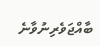ބާއްޖަވެރިނުވާނެ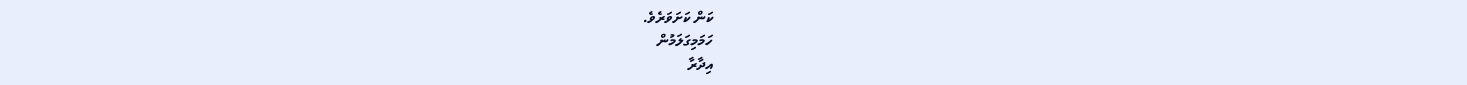ކަން ކަށަވަރެވެ.
ހަމަމިގަލަމުން
އިދާރާ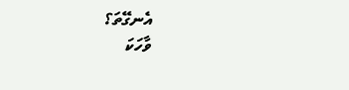އެނގޭތަ؟
ވާހަކަ